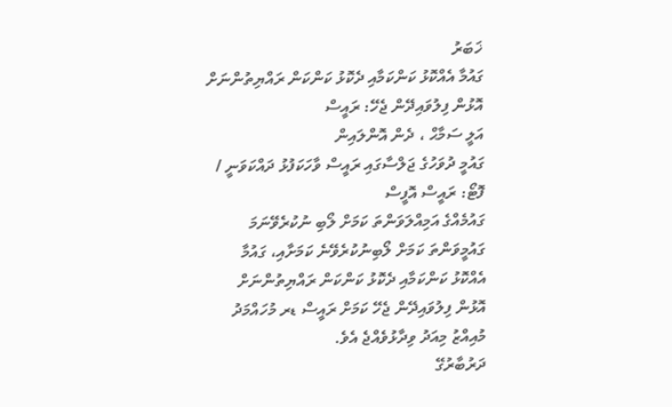ޚަބަރު
ގައުމާ އެއްކޮޅު ކަންކަމާއި ދެކޮޅު ކަންކަން ރައްޔިތުންނަށް އޮޅުން ފިލުވައިދޭން ޖެހޭ: ރައީސް
އަލީ ސަމާޙް ، ދެން އޮންލައިން
ގައުމީ ދުވަހުގެ ޖަލްސާގައި ރައީސް ވާހަކަފުޅު ދައްކަވަނީ / ފޮޓޯ: ރައީސް އޮފީސް
ގައުމެއްގެ އަމިއްލަވަންތަ ކަމަށް ލޯބި ނުކުރެވޭނަމަ ގައުމީވަންތަ ކަމަށް ލޯބިނުކުރެވޭނެ ކަމަށާއި، ގައުމާ އެއްކޮޅު ކަންކަމާއި ދެކޮޅު ކަންކަން ރައްޔިތުންނަށް އޮޅުން ފިލުވައިދޭން ޖެހޭ ކަމަށް ރައީސް ޑރ މުހައްމަދު މުއިއްޒު މިއަދު ވިދާޅުވެއްޖެ އެވެ.
ދަރުބާރުގޭ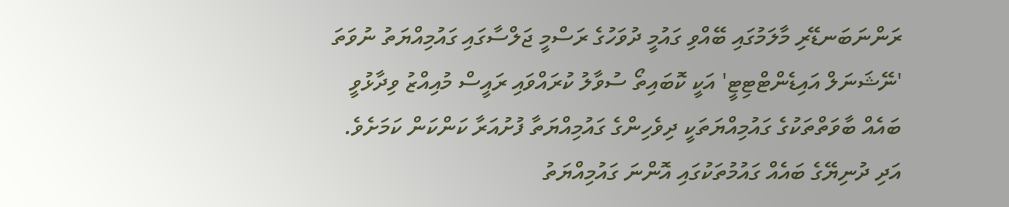ރަންނަބަނޑޭރި މާލަމުގައި ބޭއްވި ގައުމީ ދުވަހުގެ ރަސްމީ ޖަލްސާގައި ގައުމިއްޔަތު ނުވަތަ 'ނޭޝަނަލް އައިޑެންޓްޓިޓީ' އަކީ ކޮބައިތޯ ސުވާލު ކުރައްވައި ރައީސް މުއިއްޒު ވިދާޅުވީ ބައެއް ބާވަތްތަކުގެ ގައުމިއްޔަތަކީ ދިވެހިންގެ ގައުމިއްޔަތާ ފުށުއަރާ ކަންކަން ކަމަށެވެ.
އަދި ދުނިޔޭގެ ބައެއް ގައުމުތަކުގައި އޮންނަ ގައުމިއްޔަތު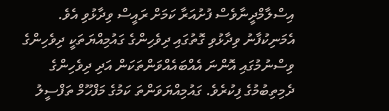އިސްލާމްދީނާވެސް ފުށުއަރާ ކަމަށް ރައީސް ވިދާޅުވި އެވެ.
އެމަނިކުފާނު ވިދާޅުވި ގޮތުގައި ދިވެހިންގެ ގައުމިއްޔަތަކީ ދިވެހިންގެ ވިސްނުމުގައި އޮންނަ އެއްބައެއްވަންތަކަން އަދި ދިވެހިންގެ ދެމިތިބުމުގެ ފިކުރެވެ. ގައުމިއްޔަވަންތަ ކަމުގެ މަފްހޫމް ތަފްސީލު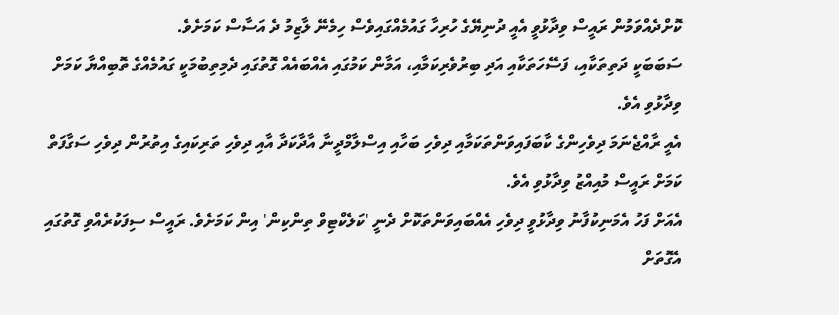ކޮށްދެއްވަމުން ރައީސް ވިދާޅުވީ އެއީ ދުނިޔޭގެ ހުރިހާ ގައުމެއްގައިވެސް ހިމެނޭ ލާޒިމު ދެ އަސާސް ކަމަށެވެ.
ސަބަބަކީ ދަތިތަކާއި، ފަސޭހަތަކާއި އަދި ބިރުވެރިކަމާއި، އަމާން ކަމުގައި އެއްބައެއް ގޮތުގައި ދެމިތިބުމަކީ ގައުމެއްގެ ތޮބިއްޔާ ކަމަށް ވިދާޅުވި އެވެ.
އެއީ ރާއްޖެނަމަ ދިވެހިންގެ ކާބަފައިވަންތަކަމާއި ދިވެހި ބަހާއި އިސްލާމްދީނާ އާދާކަދާ އާއި ދިވެހި ތަރިކައިގެ އިތުރުން ދިވެހި ސަގާފަތް ކަމަށް ރައީސް މުއިއްޒު ވިދާޅުވި އެވެ.
އެއަށް ފަހު އެމަނިކުފާނު ވިދާޅުވީ ދިވެހި އެއްބައިވަންތަކޮށް ދެނީ 'ކަލެކްޓިވް ތިންކިން' އިން ކަމަށެވެ. ރައީސް ސިފަކުރެއްވި ގޮތުގައި އެގޮތަށް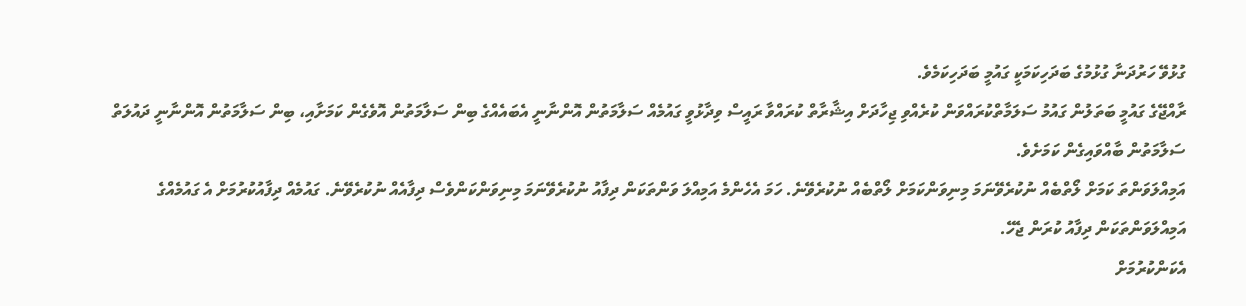ގުޅުވޭ ހަރުދަނާ ގުޅުމުގެ ބަދަހިކަމަކީ ގައުމީ ބަދަހިކަމެވެ.
ރާއްޖޭގެ ގައުމީ ބަތަލުން ގައުމު ސަލަމާތްކުރައްވަން ކުރެއްވި ޖިހާދަށް އިޝާރާތް ކުރައްވާ ރައީސް ވިދާޅުވީ ގައުމެއް ސަލާމަތުން އޮންނާނީ އެބައެއްގެ ބިން ސަލާމަތުން އޮވެގެން ކަމަށާއި، ބިން ސަލާމަތުން އޮންނާނީ ދައުލަތް ސަލާމަތުން ބާއްވައިގެން ކަމަށެވެ.
އަމިއްލަވަންތަ ކަމަށް ލޯތްބެއް ނުކުރެވޭނަމަ މިނިވަންކަމަށް ލޯތްބެއް ނުކުރެވޭނެ. ހަމަ އެހެންމެ އަމިއްލަ ވަންތަކަން ދިފާއު ނުކުރެވޭނަމަ މިނިވަންކަންވެސް ދިފާއެއް ނުކުރެވޭނެ. ގައުމެއް ދިފާއުކުރުމަށް އެ ގައުމެއްގެ އަމިއްލަވަންތަކަން ދިފާއު ކުރަން ޖެހޭ.
އެކަންކުރުމަށް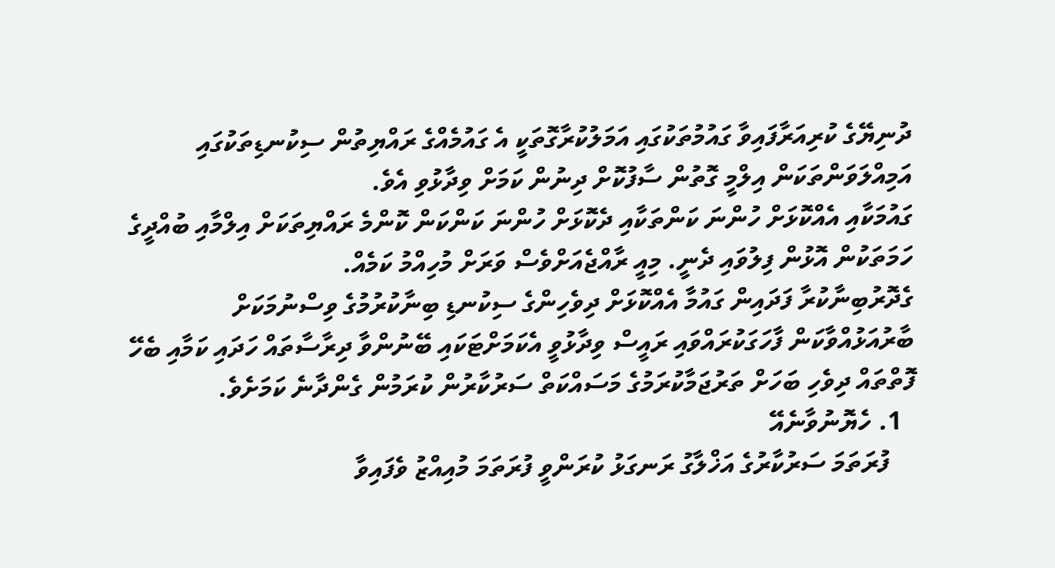ދުނިޔޭގެ ކުރިއަރާފައިވާ ގައުމުތަކުގައި އަމަލުކުރާގޮތަކީ އެ ގައުމެއްގެ ރައްޔިތުން ސިކުނޑިތަކުގައި އަމިއްލަވަންތަކަން އިލްމީ ގޮތުން ސާފުކޮށް ދިނުން ކަމަށް ވިދާޅުވި އެވެ.
ގައުމަކާއި އެއްކޮޅަށް ހުންނަ ކަންތަކާއި ދެކޮޅަށް ހުންނަ ކަންކަން ކޮންމެ ރައްޔިތަކަށް އިލްމާއި ބުއްދީގެ ހަމަތަކުން އޮޅުން ފިލުވައި ދެނީ. މިއީ ރާއްޖެއަށްވެސް ވަރަށް މުހިއްމު ކަމެއް.
ގެދޮރުބިނާކުރާ ފަދައިން ގައުމާ އެއްކޮޅަށް ދިވެހިންގެ ސިކުނޑި ބިނާކުރުމުގެ ވިސްނުމަކަށް ބާރުއަޅުއްވާކަން ފާހަގަކުރައްވައި ރައީސް ވިދާޅުވީ އެކަމަށްޓަކައި ބޭނުންވާ ދިރާސާތައް ހަދައި ކަމާއި ބެހޭ ފޮތްތައް ދިވެހި ބަހަށް ތަރުޖަމާކުރަމުގެ މަސައްކަތް ސަރުކާރުން ކުރަމުން ގެންދާނެ ކަމަށެވެ.
  1. ހެޔޮނުވާނެއޭ
    ފުރަތަމަ ސަރުކާރުގެ އަޚްލާގު ރަނގަޅު ކުރަންވީ ފުރަތަމަ މުއިއްޒު ވެފައިވާ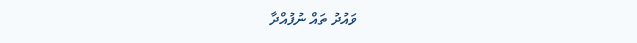ވައުދު ތައް ނުފުއްދާ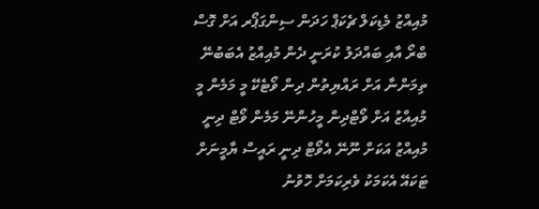މުއިއްޒު މެޑިކަލް ޗެކަޕް ހަދަން ސިންގަޕޯރ އަށް ގޮސް ބްރޯ އާއި ބައްދަލު ކުރަނީ ދެން މުއިއްޒު އެބަބުނޭ ތިމަންނާ އަށް ރައްޔިތުން ދިން ވޯޓެކޭ މީ މަމެން މީ މުއިއްޒު އަށް ވޯޓްދިން މީހުންނޭ މަމެން ވޯޓް ދިނީ މުއިއްޒު އަކަށް ނޫނޭ އެވޯޓް ދިނީ ރައީސް ޔާމީނަށް ޓަކައޭ އެކަމަކު ވެރިކަމަށް ހޮވުނު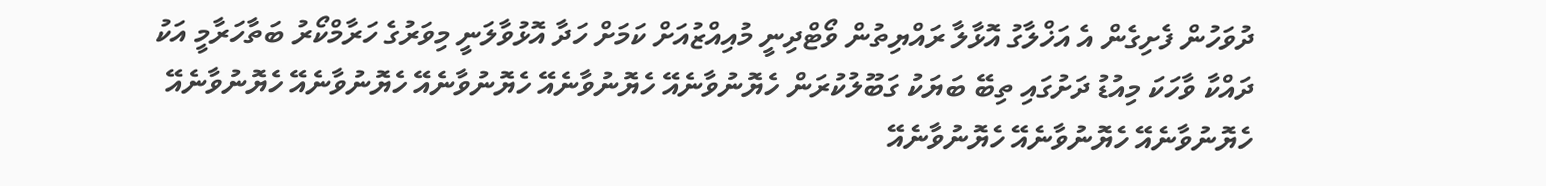ދުވަހުން ފެށިގެން އެ އަޚްލާގު އޮޅާލާ ރައްޔިތުން ވޯޓްދިނީ މުއިއްޒުއަށް ކަމަށް ހަދާ އޮޅުވާލަނީ މިވަރުގެ ހަރާމްކޯރު ބަތާހަރާމީ އަކު ދައްކާ ވާހަކަ މިއުޑު ދަށުގައި ތިބޭ ބަޔަކު ގަބޫލުކުރަން ހެޔޮނުވާނެއޭ ހެޔޮނުވާނެއޭ ހެޔޮނުވާނެއޭ ހެޔޮނުވާނެއޭ ހެޔޮނުވާނެއޭ ހެޔޮނުވާނެއޭ ހެޔޮނުވާނެއޭ ހެޔޮނުވާނެއޭ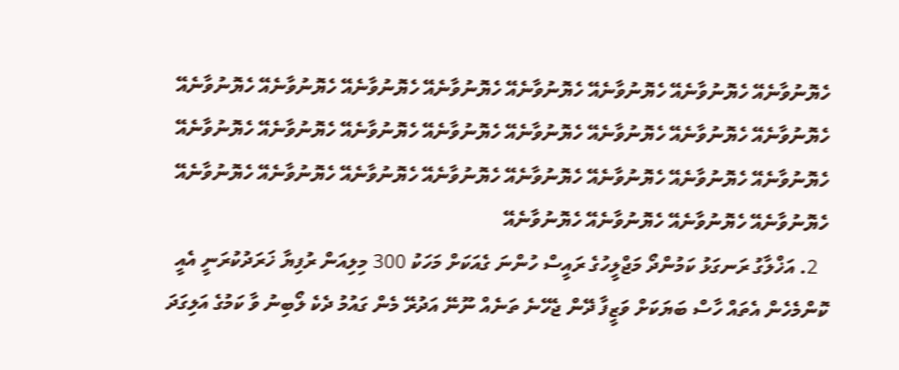ހެޔޮނުވާނެއޭ ހެޔޮނުވާނެއޭ ހެޔޮނުވާނެއޭ ހެޔޮނުވާނެއޭ ހެޔޮނުވާނެއޭ ހެޔޮނުވާނެއޭ ހެޔޮނުވާނެއޭ ހެޔޮނުވާނެއޭ ހެޔޮނުވާނެއޭ ހެޔޮނުވާނެއޭ ހެޔޮނުވާނެއޭ ހެޔޮނުވާނެއޭ ހެޔޮނުވާނެއޭ ހެޔޮނުވާނެއޭ ހެޔޮނުވާނެއޭ ހެޔޮނުވާނެއޭ ހެޔޮނުވާނެއޭ ހެޔޮނުވާނެއޭ ހެޔޮނުވާނެއޭ ހެޔޮނުވާނެއޭ ހެޔޮނުވާނެއޭ ހެޔޮނުވާނެއޭ ހެޔޮނުވާނެއޭ ހެޔޮނުވާނެއޭ ހެޔޮނުވާނެއޭ ހެޔޮނުވާނެއޭ ހެޔޮނުވާނެއޭ ހެޔޮނުވާނެއޭ
  2. އަޚްލާގު ރަނގަޅު ކަމުންދޯ މަޖްލީހުގެ ރައީސް ހުންނަ ގެއަކަށް މަހަކު 300 މިލިއަން ރުފިޔާ ޚަރަދުކުރަނީ އެއީ ކޮންމެހެން އެތައް ހާސް ބަޔަކަށް ވަޒީފާ ދޭން ޖެހޭނެ ތަނެއް ނޫނޭ އަދުރޭ މެން ގައުމު ދެކެ ލޯބިނު ވާ ކަމުގެ އަލިގަދަ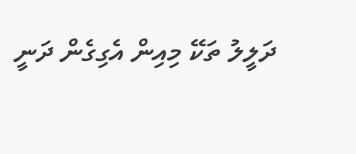ދަލީލު ތަކޭ މިއިން އެގިގެން ދަނީ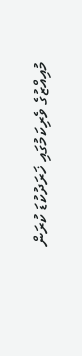މުއިއްޒުގެ ވެރިކަމުގައި ޚަރަދުކުޑަ ކުރަން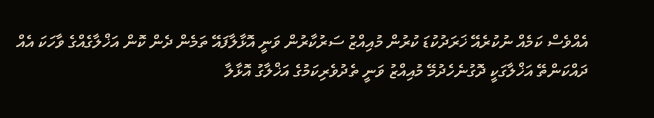އެއްވެސް ކަމެއް ނުކުރެއޭ ޚަރަދުކުޑަ ކުރުން މުއިއްޒު ސަރުކާރުން ވަނީ އޮޅާލާފައޭ ތަމެން ދެން ކޮން އަޚްލާގެއްގެ ވާހަކަ އެއް ދައްކަންތޭ އަޚްލާގަކީ ދޮގުނެހެދުމޭ މުއިއްޒު ވަނީ ތެދުވެރިކަމުގެ އަޚްލާގު އޮޅާލާ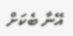އޭނާ ބެކަށް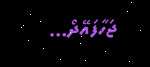ޖަހާފައޭދޯ…